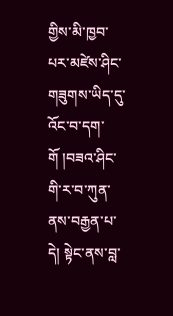གྱིས་མི་ཁྱབ་པར་མཛེས་ཤིང་གཟུགས་ཡིད་དུ་འོང་བ་དག་གོ །བཟའ་ཤིང་གི་ར་བ་ཀུན་ནས་བརྒྱན་པ་དེ། སྟེང་ནས་བླ་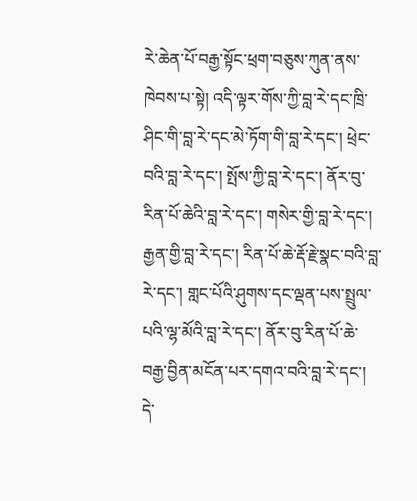རེ་ཆེན་པོ་བརྒྱ་སྟོང་ཕྲག་བཅུས་ཀུན་ནས་ཁེབས་པ་སྟེ། འདི་ལྟར་གོས་ཀྱི་བླ་རེ་དང་ཁྲི་ཤིང་གི་བླ་རེ་དང་མེ་ཏོག་གི་བླ་རེ་དང་། ཕྲེང་བའི་བླ་རེ་དང་། སྤོས་ཀྱི་བླ་རེ་དང་། ནོར་བུ་རིན་པོ་ཆེའི་བླ་རེ་དང་། གསེར་གྱི་བླ་རེ་དང་། རྒྱན་གྱི་བླ་རེ་དང་། རིན་པོ་ཆེ་རྡོ་རྗེ་སྣང་བའི་བླ་རེ་དང་། གླང་པོའི་ཤུགས་དང་ལྡན་པས་སྤྲུལ་པའི་ལྷ་མོའི་བླ་རེ་དང་། ནོར་བུ་རིན་པོ་ཆེ་བརྒྱ་བྱིན་མངོན་པར་དགའ་བའི་བླ་རེ་དང་། དེ་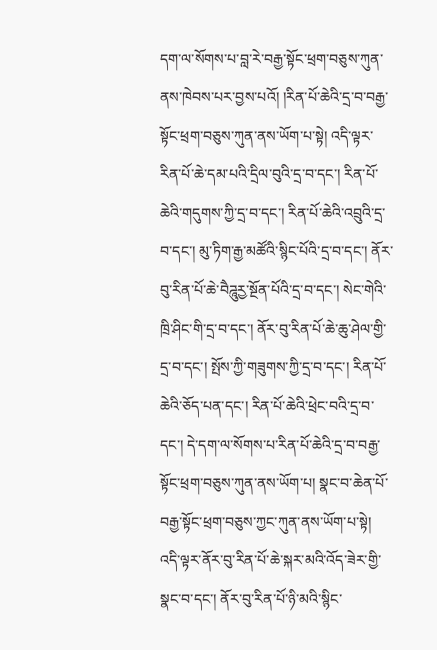དག་ལ་སོགས་པ་བླ་རེ་བརྒྱ་སྟོང་ཕྲག་བཅུས་ཀུན་ནས་ཁེབས་པར་བྱས་པའོ། །རིན་པོ་ཆེའི་དྲ་བ་བརྒྱ་སྟོང་ཕྲག་བཅུས་ཀུན་ནས་ཡོག་པ་སྟེ། འདི་ལྟར་རིན་པོ་ཆེ་དམ་པའི་དྲིལ་བུའི་དྲ་བ་དང་། རིན་པོ་ཆེའི་གདུགས་ཀྱི་དྲ་བ་དང་། རིན་པོ་ཆེའི་འབྲུའི་དྲ་བ་དང་། མུ་ཏིག་རྒྱ་མཚོའི་སྙིང་པོའི་དྲ་བ་དང་། ནོར་བུ་རིན་པོ་ཆེ་བཻཌཱུརྱ་སྔོན་པོའི་དྲ་བ་དང་། སེང་གེའི་ཁྲི་ཤིང་གི་དྲ་བ་དང་། ནོར་བུ་རིན་པོ་ཆེ་ཆུ་ཤེལ་གྱི་དྲ་བ་དང་། སྤོས་ཀྱི་གཟུགས་ཀྱི་དྲ་བ་དང་། རིན་པོ་ཆེའི་ཅོད་པན་དང་། རིན་པོ་ཆེའི་ཕྲེང་བའི་དྲ་བ་དང་། དེ་དག་ལ་སོགས་པ་རིན་པོ་ཆེའི་དྲ་བ་བརྒྱ་སྟོང་ཕྲག་བཅུས་ཀུན་ནས་ཡོག་པ། སྣང་བ་ཆེན་པོ་བརྒྱ་སྟོང་ཕྲག་བཅུས་ཀྱང་ཀུན་ནས་ཡོག་པ་སྟེ། འདི་ལྟར་ནོར་བུ་རིན་པོ་ཆེ་སྐར་མའི་འོད་ཟེར་གྱི་སྣང་བ་དང་། ནོར་བུ་རིན་པོ་ཉི་མའི་སྙིང་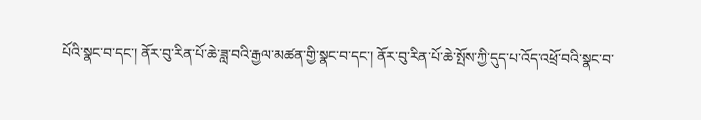པོའི་སྣང་བ་དང་། ནོར་བུ་རིན་པོ་ཆེ་ཟླ་བའི་རྒྱལ་མཚན་གྱི་སྣང་བ་དང་། ནོར་བུ་རིན་པོ་ཆེ་སྤོས་ཀྱི་དུད་པ་འོད་འཕྲོ་བའི་སྣང་བ་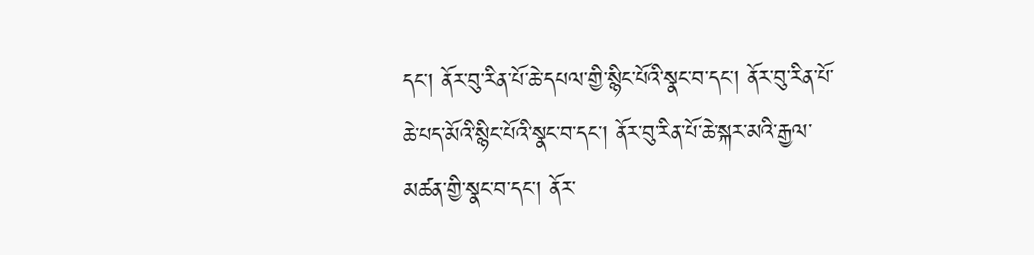དང་། ནོར་བུ་རིན་པོ་ཆེ་དཔལ་གྱི་སྙིང་པོའི་སྣང་བ་དང་། ནོར་བུ་རིན་པོ་ཆེ་པད་མོའི་སྙིང་པོའི་སྣང་བ་དང་། ནོར་བུ་རིན་པོ་ཆེ་སྐར་མའི་རྒྱལ་མཚན་གྱི་སྣང་བ་དང་། ནོར་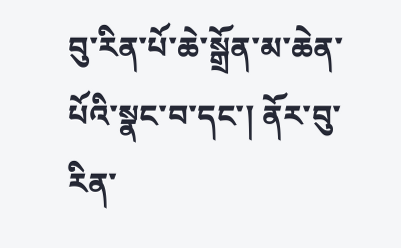བུ་རིན་པོ་ཆེ་སྒྲོན་མ་ཆེན་པོའི་སྣང་བ་དང་། ནོར་བུ་རིན་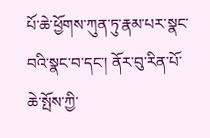པོ་ཆེ་ཕྱོགས་ཀུན་ཏུ་རྣམ་པར་སྣང་བའི་སྣང་བ་དང་། ནོར་བུ་རིན་པོ་ཆེ་སྤོས་ཀྱི་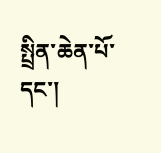སྤྲིན་ཆེན་པོ་དང་།